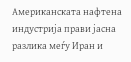Американската нафтена индустрија прави јасна разлика меѓу Иран и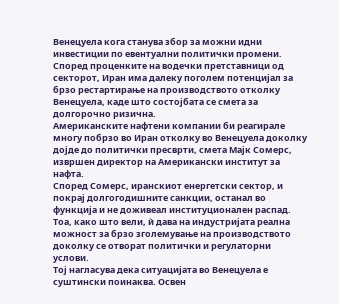Венецуела кога станува збор за можни идни инвестиции по евентуални политички промени. Според проценките на водечки претставници од секторот, Иран има далеку поголем потенцијал за брзо рестартирање на производството отколку Венецуела, каде што состојбата се смета за долгорочно ризична.
Американските нафтени компании би реагирале многу побрзо во Иран отколку во Венецуела доколку дојде до политички пресврти, смета Мајк Сомерс, извршен директор на Американски институт за нафта.
Според Сомерс, иранскиот енергетски сектор, и покрај долгогодишните санкции, останал во функција и не доживеал институционален распад. Тоа, како што вели, ѝ дава на индустријата реална можност за брзо зголемување на производството доколку се отворат политички и регулаторни услови.
Тој нагласува дека ситуацијата во Венецуела е суштински поинаква. Освен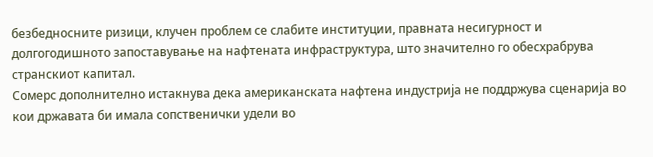безбедносните ризици, клучен проблем се слабите институции, правната несигурност и долгогодишното запоставување на нафтената инфраструктура, што значително го обесхрабрува странскиот капитал.
Сомерс дополнително истакнува дека американската нафтена индустрија не поддржува сценарија во кои државата би имала сопственички удели во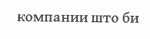компании што би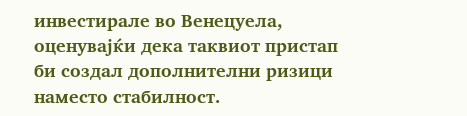инвестирале во Венецуела, оценувајќи дека таквиот пристап би создал дополнителни ризици наместо стабилност.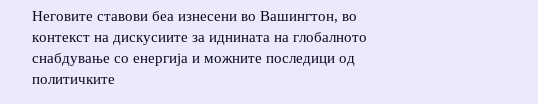Неговите ставови беа изнесени во Вашингтон, во контекст на дискусиите за иднината на глобалното снабдување со енергија и можните последици од политичките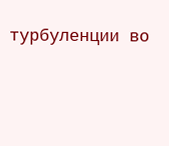турбуленции во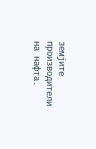земјите производители на нафта.